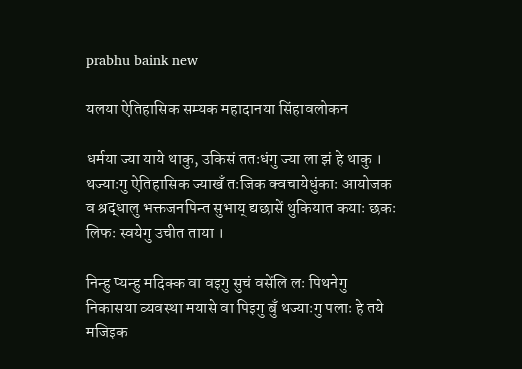prabhu baink new

यलया ऐतिहासिक सम्यक महादानया सिंहावलोकन

धर्मया ज्या याये थाकु, उकिसं ततःधंगु ज्या ला झं हे थाकु । थज्याःगु ऐतिहासिक ज्याखँ तःजिक क्वचायेधुंकाः आयोजक व श्रद्धालु भक्तजनपिन्त सुभाय् द्यछासें थुकियात कयाः छकः लिफः स्वयेगु उचीत ताया ।

निन्हु प्यन्हु मदिक्क वा वइगु सुचं वसेंलि लः पिथनेगु निकासया व्यवस्था मयासे वा पिइगु बुँ थज्याःगु पलाः हे तये मजिइक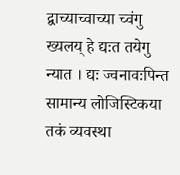द्वाच्याच्वाच्या च्वंगु ख्यलय् हे द्यःत तयेगु न्यात । द्यः ज्वनावःपिन्त सामान्य लोजिस्टिकया तकं व्यवस्था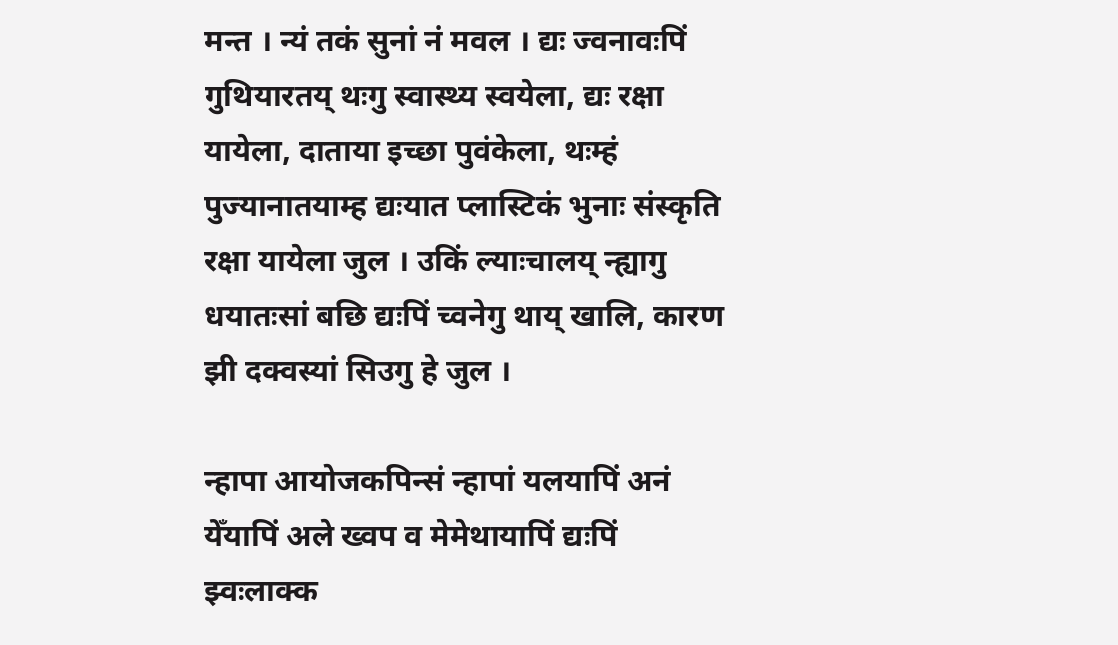मन्त । न्यं तकं सुनां नं मवल । द्यः ज्वनावःपिं गुथियारतय् थःगु स्वास्थ्य स्वयेला, द्यः रक्षा यायेला, दाताया इच्छा पुवंकेला, थःम्हं पुज्यानातयाम्ह द्यःयात प्लास्टिकं भुनाः संस्कृति रक्षा यायेला जुल । उकिं ल्याःचालय् न्ह्यागु धयातःसां बछि द्यःपिं च्वनेगु थाय् खालि, कारण झी दक्वस्यां सिउगु हे जुल ।

न्हापा आयोजकपिन्सं न्हापां यलयापिं अनं येँयापिं अले ख्वप व मेमेथायापिं द्यःपिं झ्वःलाक्क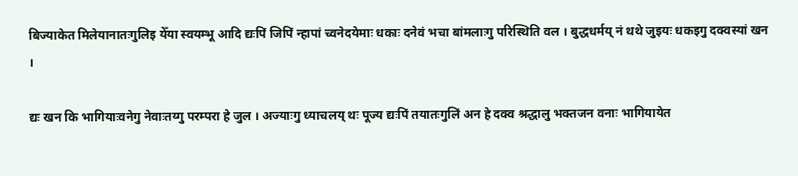बिज्याकेत मिलेयानातःगुलिइ येँया स्वयम्भू आदि द्यःपिं जिपिं न्हापां च्वनेदयेमाः धकाः दनेवं भचा बांमलाःगु परिस्थिति वल । बुद्धधर्मय् नं थथे जुइयः धकइगु दक्वस्यां खन ।

द्यः खन कि भागियाःवनेगु नेवाःतय्गु परम्परा हे जुल । अज्याःगु ध्याचलय् थः पूज्य द्यःपिं तयातःगुलिं अन हे दक्व श्रद्धालु भक्तजन वनाः भागियायेत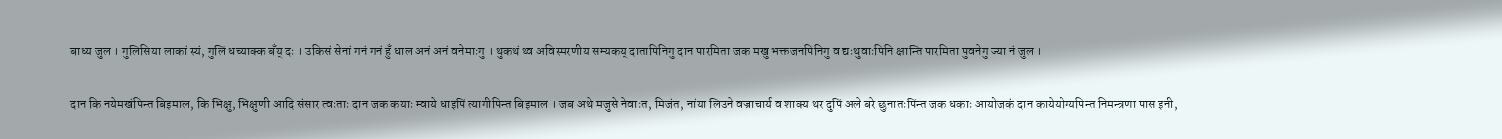बाध्य जुल । गुलिसिया लाकां स्यं, गुलिं धच्याक्क बँय् दः । उकिसं सेनां गनं गनं हुँ धाल अनं अनं वनेमाःगु । थुकथं थ्व अविस्मरणीय सम्यकय् दातापिनिगु दान पारमिता जक मखु भक्तजनपिनिगु व द्यःथुवाःपिनि क्षान्ति पारमिता पुवनेगु ज्या नं जुल ।

दान कि नयेमखंपिन्त बिइमाल, कि भिक्षु, भिक्षुणी आदि संसार त्वःताः दान जक कयाः म्वाये धाइपिं त्यागीपिन्त बिइमाल । जब अथे मजुसे नेवाःत, मिजंत, नांया लिउने वज्राचार्य व शाक्य थर दुपिं अले बरे छुनातःपिंन्त जक धकाः आयोजकं दान कायेयोग्यपिन्त निमन्त्रणा पास इनी,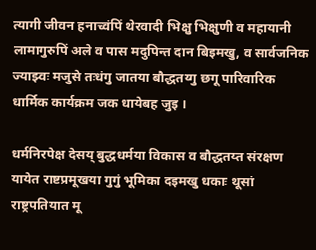त्यागी जीवन हनाच्वंपिं थेरवादी भिक्षु भिक्षुणी व महायानी लामागुरुपिं अले व पास मदुपिन्त दान बिइमखु, व सार्वजनिक ज्याझ्वः मजुसे तःधंगु जातया बौद्धतय्गु छगू पारिवारिक धार्मिक कार्यक्रम जक धायेबह जुइ ।

धर्मनिरपेक्ष देसय् बुद्धधर्मया विकास व बौद्धतय्त संरक्षण यायेत राष्टप्रमूखया गुगुं भूमिका दइमखु धकाः थूसां राष्ट्रपतियात मू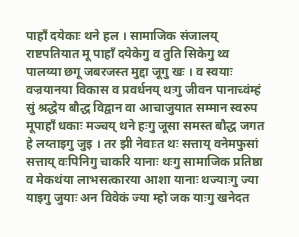पाहाँ दयेकाः थने हल । सामाजिक संजालय् राष्टपतियात मू पाहाँ दयेकेगु व तुति सिकेगु थ्व पालय्या छगू जबरजस्त मुद्दा जूगु खः । व स्वयाः वज्रयानया विकास व प्रवर्धनय् थःगु जीवन पानाच्वंम्हं सुं श्रद्धेय बौद्ध विद्वान वा आचाजुयात सम्मान स्वरुप मूपाहाँ धकाः मञ्चय् थने हःगु जूसा समस्त बौद्ध जगत हे लय्ताइगु जुइ । तर झी नेवाःत थः सत्ताय् वनेमफुसां सत्ताय् वःपिनिगु चाकरि यानाः थःगु सामाजिक प्रतिष्ठा व मेकथंया लाभसत्कारया आशा यानाः थज्याःगु ज्या याइगु जुयाः अन विवेकं ज्या म्हो जक याःगु खनेदत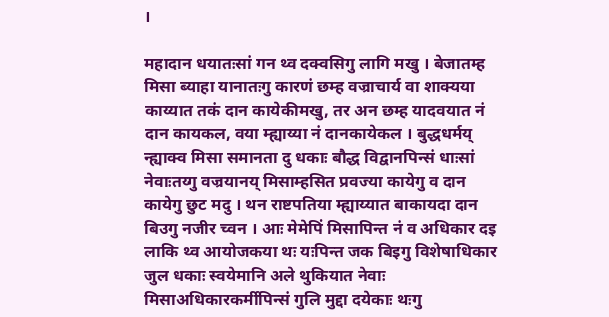।

महादान धयातःसां गन थ्व दक्वसिगु लागि मखु । बेजातम्ह मिसा ब्याहा यानातःगु कारणं छम्ह वज्राचार्य वा शाक्यया काय्यात तकं दान कायेकीमखु, तर अन छम्ह यादवयात नं दान कायकल, वया म्ह्याय्या नं दानकायेकल । बुद्धधर्मय् न्ह्याक्व मिसा समानता दु धकाः बौद्ध विद्वानपिन्सं धाःसां नेवाःतय्गु वज्रयानय् मिसाम्हसित प्रवज्या कायेगु व दान कायेगु छुट मदु । थन राष्टपतिया म्ह्याय्यात बाकायदा दान बिउगु नजीर च्वन । आः मेमेपिं मिसापिन्त नं व अधिकार दइ लाकि थ्व आयोजकया थः यःपिन्त जक बिइगु विशेषाधिकार जुल धकाः स्वयेमानि अले थुकियात नेवाः मिसाअधिकारकर्मीपिन्सं गुलि मुद्दा दयेकाः थःगु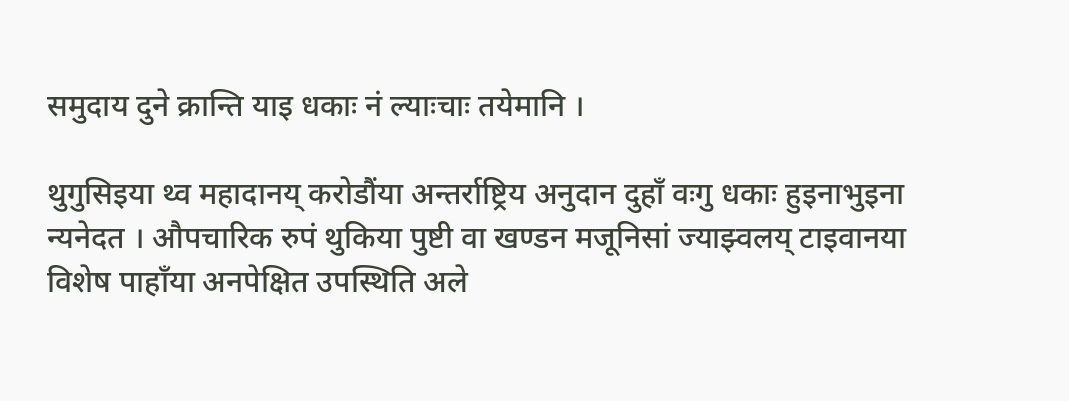समुदाय दुने क्रान्ति याइ धकाः नं ल्याःचाः तयेमानि ।

थुगुसिइया थ्व महादानय् करोडौंया अन्तर्राष्ट्रिय अनुदान दुहाँ वःगु धकाः हुइनाभुइना न्यनेदत । औपचारिक रुपं थुकिया पुष्टी वा खण्डन मजूनिसां ज्याझ्वलय् टाइवानया विशेष पाहाँया अनपेक्षित उपस्थिति अले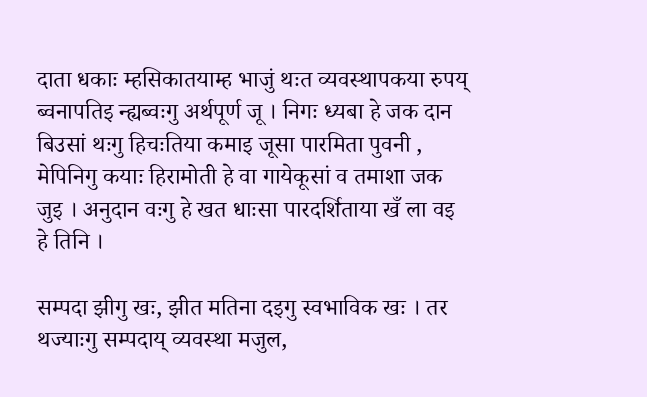दाता धकाः म्हसिकातयाम्ह भाजुं थःत व्यवस्थापकया रुपय् ब्वनापतिइ न्ह्यब्वःगु अर्थपूर्ण जू । निगः ध्यबा हे जक दान बिउसां थःगु हिचःतिया कमाइ जूसा पारमिता पुवनी , मेपिनिगु कयाः हिरामोती हे वा गायेकूसां व तमाशा जक जुइ । अनुदान वःगु हे खत धाःसा पारदर्शिताया खँ ला वइ हे तिनि ।

सम्पदा झीगु खः, झीत मतिना दइगु स्वभाविक खः । तर थज्याःगु सम्पदाय् व्यवस्था मजुल,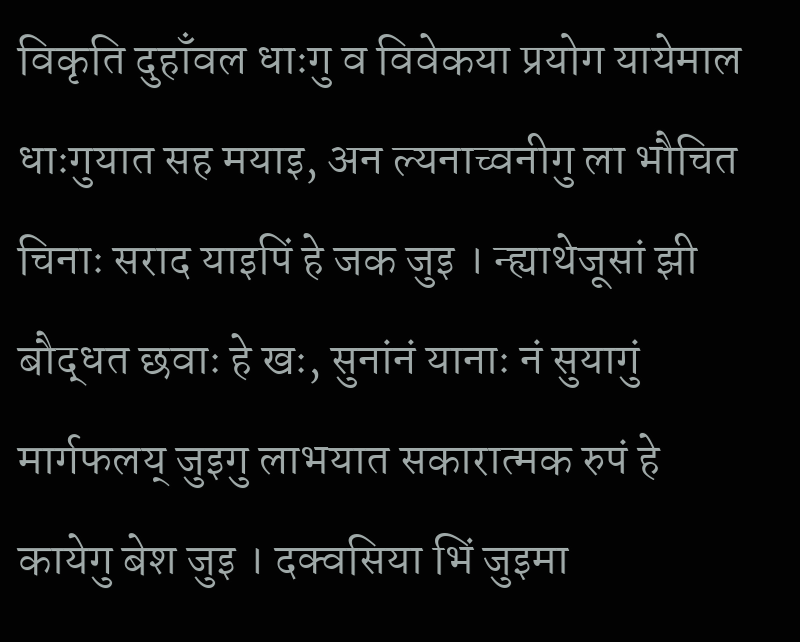विकृति दुहाँवल धाःगु व विवेकया प्रयोग यायेमाल धाःगुयात सह मयाइ, अन ल्यनाच्वनीगु ला भौचित चिनाः सराद याइपिं हे जक जुइ । न्ह्याथेजूसां झी बौद्धत छवाः हे खः, सुनांनं यानाः नं सुयागुं मार्गफलय् जुइगु लाभयात सकारात्मक रुपं हे कायेगु बेश जुइ । दक्वसिया भिं जुइमा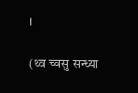।

(थ्व च्वसु सन्ध्या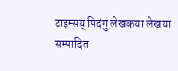टाइम्सय् पिदंगु लेखकया लेखया सम्पादित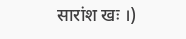सारांश खः ।)